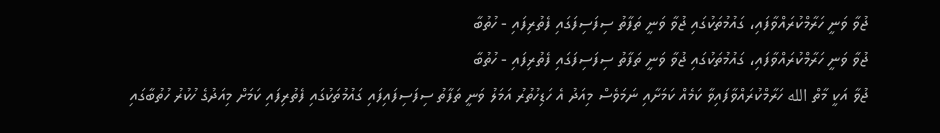ޖުވާ ވަނީ ހަރާމްކުރައްވާފައި، ގައުމުތަކުގައި ޖުވާ ވަނީ ތަފާތު ސިފަސިފަގައި ފެތުރިފައި - ހުތުބާ
ޖުވާ ވަނީ ހަރާމްކުރައްވާފައި، ގައުމުތަކުގައި ޖުވާ ވަނީ ތަފާތު ސިފަސިފަގައި ފެތުރިފައި - ހުތުބާ
ޖުވާ އަކީ މާތް الله ހަރާމްކުރައްވާފައިވާ ކަމެއް ކަމަށާއި ނަމަވެސް މިއަދު އެ ހަޑިހުތުރު އަމަލު ވަނީ ތަފާތު ސިފަސިފައިފައި ގައުމުތަކުގައި ފެތުރިފައި ކަމަށް މިއަދުގެ ހުކުރު ހުތުބާގައި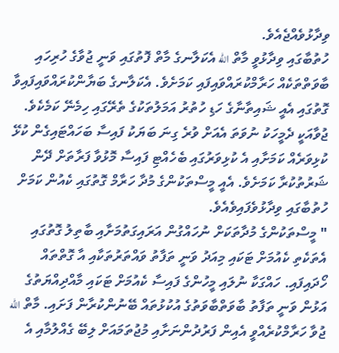ވިދާޅުވެއްޖެއެވެ.
ހުތުބާގައި ވިދާޅުވީ މާތް الله އެކަލާނގެ މާތް ފޮތުގައި ވަނީ ޖުވާގެ ހުރިހައި ބާވަތްތަކެއް ހަރާމްކުރައްވައިފައި ކަމަށެވެ. އެކަލާނގެ ބަޔާންކުރައްވައިފައިވާ ގޮތުގައި އެއީ ޝައިތާނާގެ ހަޑި ހުތުރު އަމަލުތަކުގެ ތެރޭގައި ހިމެނޭ ކަމެކެވެ. ޖުވާއަކީ ދެމީހަކު ނުވަތަ އެއަށް ވުރެ ގިނަ ބަޔަކު ފައިސާ ބަހައްޓައިގެން ކުޅޭ ކުޅިވަރެއް ކަމަށާއި އެ ކުޅިވަރުގައި ބެހެއްޓި ފައިސާ މޮޅުވާ ފަރާތަށް ދޭން ޝަރުތުކުރާ ކަމަށެވެ. އެއީ މީސްތަކުންގެ މުދާ ހަރާމް ގޮތުގައި ކެއުން ކަމަށް ހުތުބާގައި ވިދާޅުވެފައިވެއެވެ.
" މީސްތަކުންގެ މުދާތަކަށް ނުހައްގުން އަރައިގަތުމަށާއި ބާތިލު ގޮތުގައި އެތަކެތި ކެއުމަށް ޓަކައި މިއަދު ވަނީ ތަފާތު ވައްތަރުތަކާއި އާ ގޮތްތައް ހޯދައިފައި. ހައްގަކާ ނުލައި މީހުންގެ ފައިސާ ކެއުމަށް ޓަކައި މާއްދިއްޔަތުގެ އަޅުން ވަނީ ތަފާތު ބާވަތްބާވަތުގެ އުކުޅުތައް ބޭނުންކުރާން ފަށައި. މާތް الله ޖުވާ ހަރާމްކުރެއްވީ އެއިން ފަރުދުންނަށާއި މުޖުތަމައަށް ލިބޭ ގެއްލުމާއި އެ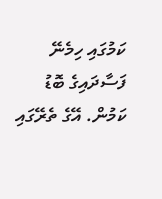ކަމުގައި ހިމެނޭ ފަސާދައިގެ ބޮޑު ކަމުން. އޭގެ ތެރޭގައި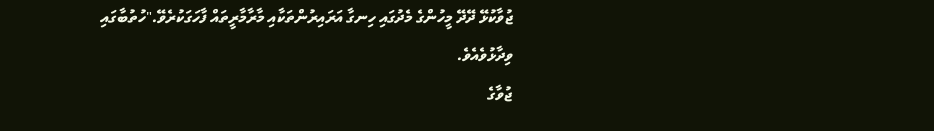ޖުވާކުޅޭ ދޭދޭ މީހުންގެ މެދުގައި ހިނގާ އަރައިރުންތަކާއި މާރާމާރީތައް ފާހަގަކުރެވޭ."ހުތުބާގައި ވިދާޅުވެއެވެ.
ޖުވާގެ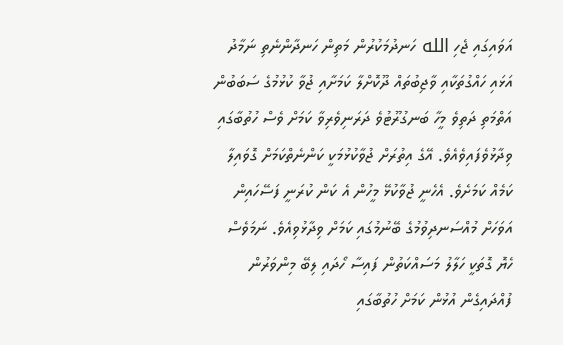އަވައިގައި ޖެހި الله ހަނދުމަކުރުން މަތިން ހަނދާންނެތި ނަމާދު އަޅައި ހައްގުތަކާއި ވާޖިބުތައް ދޫކޮށްލާ ކަމަށާއި ޖުވާ ކުޅުމުގެ ސަބަބުން އަތްމަތި ދަތިވެ މީހާ ބަނގުރޫޓުވެ ދަރަނިވެރިވާ ކަމަށް ވެސް ހުތުބާގައި ވިދާޅުވެފައިވެއެވެ. އޭގެ އިތުރަށް ޖުވާކުޅުމަކީ ކަންނެތްކަމަށް ގޮވައިލާ ކަމެއް ކަމަށެވެ. އެހެނީ ޖުވާކުޅޭ މީހުން އެ ކަން ކުރަނީ ފަސޭހައިން އަވަހަށް މުއްސަނދިވުމުގެ ބޭނުމުގައި ކަމަށް ވިދާޅުވިއެވެ. ނަމަވެސް ހެޔޮ ގޮތަކީ ހަލާލު މަސައްކަތުން ފައިސާ ހޯދައި ލިބޭ މިންވަރުން ފުއްދައިގެން އުޅުން ކަމަށް ހުތުބާގައި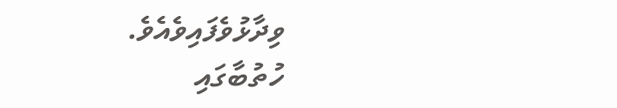ވިދާޅުވެފައިވެއެވެ.
ހުތުބާގައި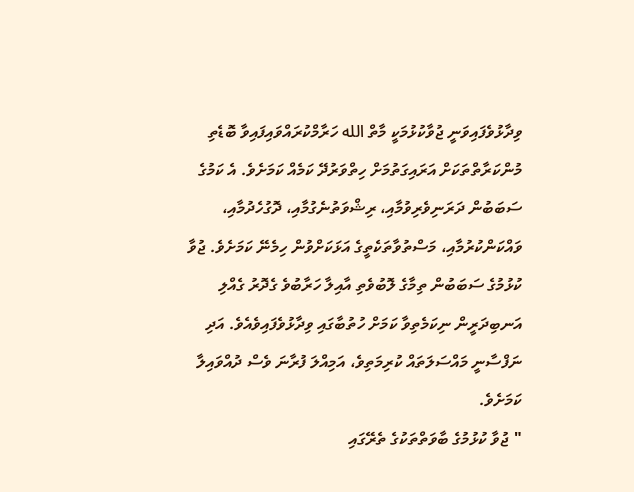ވިދާޅުވެފައިވަނީ ޖުވާކުޅުމަކީ މާތް الله ހަރާމްކުރައްވައިފައިވާ ބޮޑެތި މުންކަރާތްތަކަށް އަރައިގަތުމަށް ހިތްވަރުދޭ ކަމެއް ކަމަށެވެ. އެ ކަމުގެ ސަބަބުން ދަރަނިވެރިވުމާއި، ރިޝްވަތުނެގުމާއި، ދޮގުހެދުމާއި، ވައްކަންކުރުމާއި، މަސްތުވާތަކެތީގެ އަޅަކަށްވުން ހިމެނޭ ކަމަށެވެ. ޖުވާ ކުޅުމުގެ ސަބަބުން ތިމާގެ ލޮބުވެތި އާއިލާ ހަރާބުވެ ގެދޮރު ގެއްލި އަނބިދަރީން ނިކަމެތިވާ ކަމަށް ހުތުބާގައި ވިދާޅުވެފައިވެއެވެ. އަދި ނަފްސާނީ މައްސަލަތައް ކުރިމަތިވެ، އަމިއްލަ ފުރާނަ ވެސް ދުއްވައިލާ ކަމަށެވެ.
" ޖުވާ ކުޅުމުގެ ބާވަތްތަކުގެ ތެރޭގައި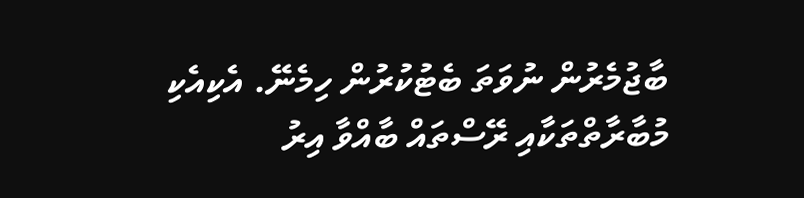ބާޖުމެރުން ނުވަތަ ބެޓުކުރުން ހިމެނޭ. އެކިއެކި މުބާރާތްތަކާއި ރޭސްތައް ބާއްވާ އިރު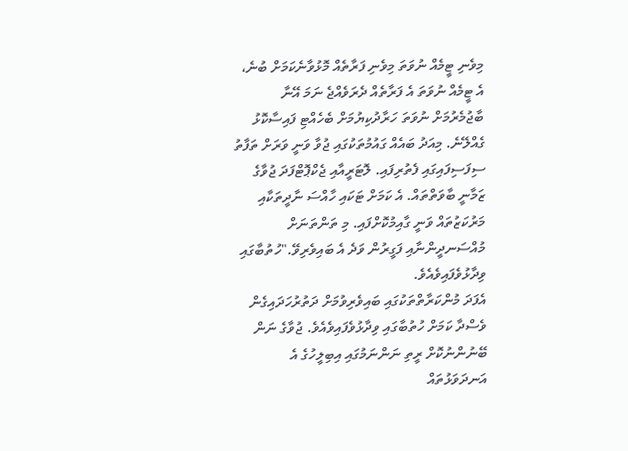މިވެނި ޓީމެއް ނުވަތަ މިވެނި ފަރާތެއް މޮޅުވާނެކަމަށް ބުނެ، އެ ޓީމެއް ނުވަތަ އެ ފަރާތެއް ދެރަވެއްޖެ ނަމަ އޭނާ ބާޖުމެރުމަށް ނުވަތަ ހަރާދުކިޔުމަށް ބެހެއްޓި ފައިސާކޮޅު ގެއްލޭނެ. މިއަދު ބައެއް ގައުމުތަކުގައި ޖުވާ ވަނީ ވަރަށް ތަފާތު ސިފަސިފައިގައި ފެތުރިފައި. ލޮޓަރީއާއި ޖެކްޕޮޓްފަދަ ޖުވާގެ ޒަމާނީ ބާވަތްތައް. އެ ކަމަށް ޓަކައި ހާއްސަ ނާދީތަކާއި މަރުކަޒުތައް ވަނީ ގާއިމުކޮށްފައި. މި ތަންތަނަށް މުއްސަނދީންނާއި ފަގީރުން ވަދެ އެ ބައިވެރިވޭ."ހުތުބާގައި ވިދާޅުވެފައިވެއެވެ.
އެފަދަ މުންކަރާތްތަކުގައި ބައިވެރިވުމަށް ދަތުރުހަދައިގެން ވެސްދާ ކަމަށް ހުތުބާގައި ވިދާޅުވެފައިވެއެވެ. ޖުވާގެ ނަން ބޭނުންނުކޮށް ރީތި ނަންނަމުގައި އިބިލީހުގެ އެ އަނދަވަޅުތައް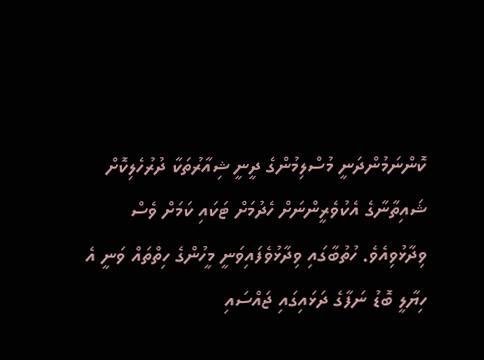ކޮންނަމުންދަނީ މުސްލިމުންގެ ދީނީ ޝިއާރުތަކާ ދުރުހެލިކޮށް ޝައިތާނާގެ އެކުވެރީންނަށް ހެދުމަށް ޓަކައި ކަމަށް ވެސް ވިދާޅުވިއެވެ. ހުތުބާގައި ވިދާޅުވެފައިވަނީ މީހުންގެ ހިތްތައް ވަނީ އެ ހިޔާލީ ބޮޑު ނަފާގެ ދަޅައިގައި ޖައްސައި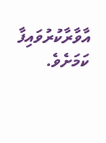އާވާރާކުރުވައިފާ ކަމަށެވެ.